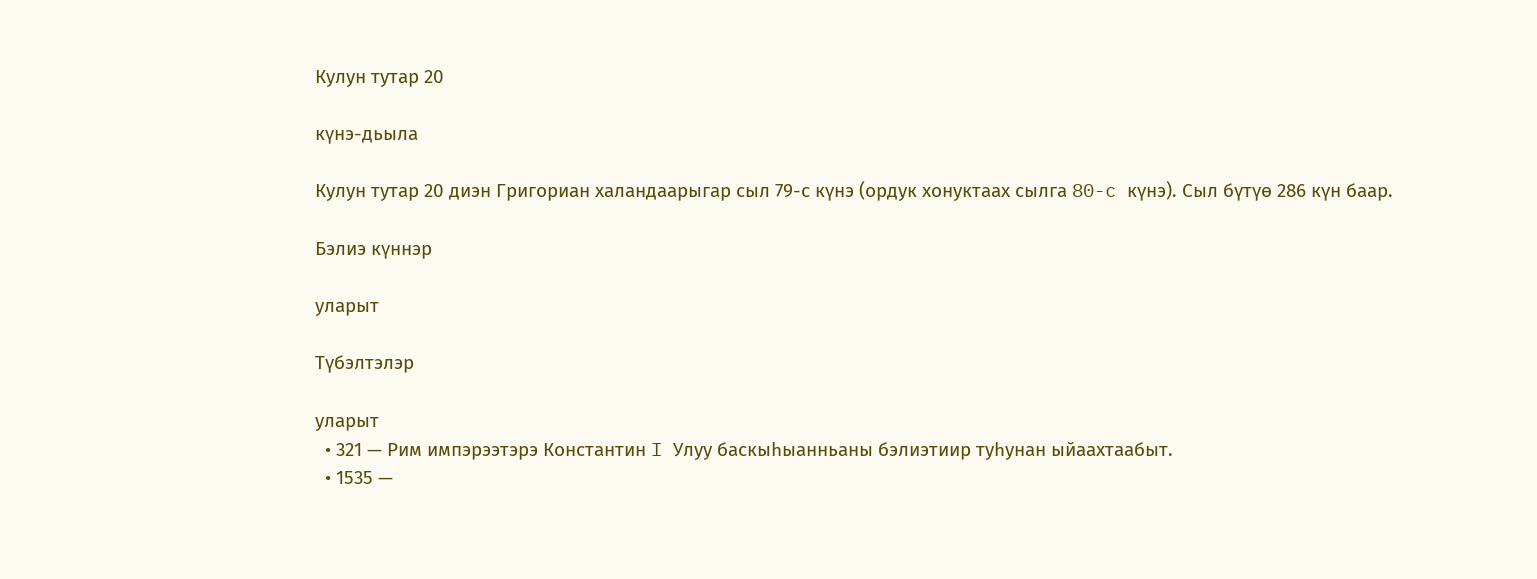Кулун тутар 20

күнэ-дьыла

Кулун тутар 20 диэн Григориан халандаарыгар сыл 79-с күнэ (ордук хонуктаах сылга 80-c күнэ). Сыл бүтүө 286 күн баар.

Бэлиэ күннэр

уларыт

Түбэлтэлэр

уларыт
  • 321 — Рим импэрээтэрэ Константин I Улуу баскыһыанньаны бэлиэтиир туһунан ыйаахтаабыт.
  • 1535 —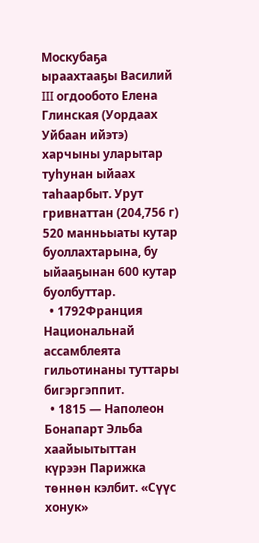Москубаҕа ыраахтааҕы Василий III огдообото Елена Глинская (Уордаах Уйбаан ийэтэ) харчыны уларытар туһунан ыйаах таһаарбыт. Урут гривнаттан (204,756 г) 520 манньыаты кутар буоллахтарына, бу ыйааҕынан 600 кутар буолбуттар.
  • 1792Франция Национальнай ассамблеята гильотинаны туттары бигэргэппит.
  • 1815 — Наполеон Бонапарт Эльба хаайыытыттан күрээн Парижка төннөн кэлбит. «Сүүс хонук»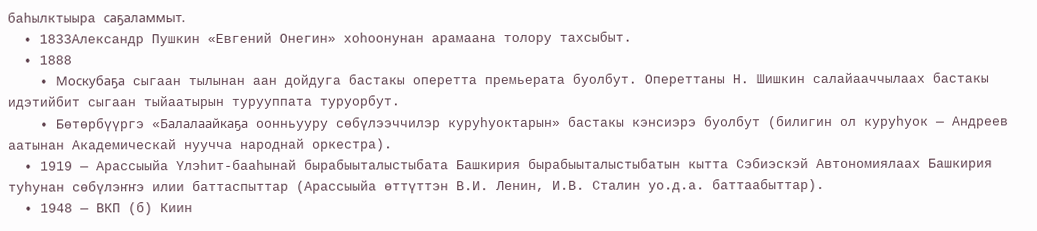баһылктыыра саҕаламмыт.
  • 1833Александр Пушкин «Евгений Онегин» хоһоонунан арамаана толору тахсыбыт.
  • 1888
    • Москубаҕа сыгаан тылынан аан дойдуга бастакы оперетта премьерата буолбут. Опереттаны Н. Шишкин салайааччылаах бастакы идэтийбит сыгаан тыйаатырын турууппата туруорбут.
    • Бөтөрбүүргэ «Балалаайкаҕа оонньууру сөбүлээччилэр куруһуоктарын» бастакы кэнсиэрэ буолбут (билигин ол куруһуок — Андреев аатынан Академическай нуучча народнай оркестра).
  • 1919 — Арассыыйа Үлэһит-бааһынай бырабыыталыстыбата Башкирия бырабыыталыстыбатын кытта Сэбиэскэй Автономиялаах Башкирия туһунан сөбүлэҥҥэ илии баттаспыттар (Арассыыйа өттүттэн В.И. Ленин, И.В. Сталин уо.д.а. баттаабыттар).
  • 1948 — ВКП (б) Киин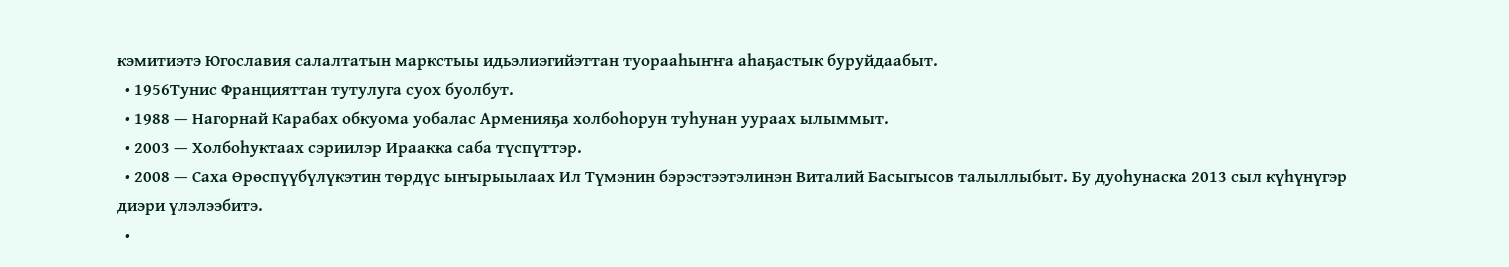кэмитиэтэ Югославия салалтатын маркстыы идьэлиэгийэттан туорааһыҥҥа аһаҕастык буруйдаабыт.
  • 1956Тунис Францияттан тутулуга суох буолбут.
  • 1988 — Нагорнай Карабах обкуома уобалас Арменияҕа холбоһорун туһунан уураах ылыммыт.
  • 2003 — Холбоһуктаах сэриилэр Ираакка саба түспүттэр.
  • 2008 — Саха Өрөспүүбүлүкэтин төрдүс ыҥырыылаах Ил Түмэнин бэрэстээтэлинэн Виталий Басыгысов талыллыбыт. Бу дуоһунаска 2013 сыл күһүнүгэр диэри үлэлээбитэ.
  •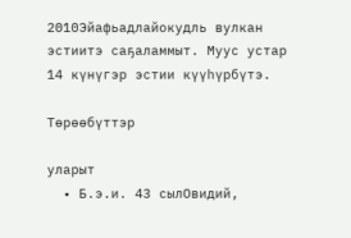2010Эйафьадлайокудль вулкан эстиитэ саҕаламмыт. Муус устар 14 күнүгэр эстии күүһүрбүтэ.

Төрөөбүттэр

уларыт
  • Б.э.и. 43 сылОвидий,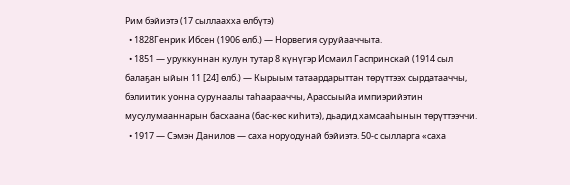Рим бэйиэтэ (17 сыллаахха өлбүтэ)
  • 1828Генрик Ибсен (1906 өлб.) — Норвегия суруйааччыта.
  • 1851 — уруккуннан кулун тутар 8 күнүгэр Исмаил Гаспринскай (1914 сыл балаҕан ыйын 11 [24] өлб.) — Кырыым татаардарыттан төрүттээх сырдатааччы, бэлиитик уонна сурунаалы таһаарааччы, Арассыыйа импиэрийэтин мусулумааннарын басхаана (бас-көс киһитэ), дьадид хамсааһынын төрүттээччи.
  • 1917 — Сэмэн Данилов — саха норуодунай бэйиэтэ. 50-с сылларга «саха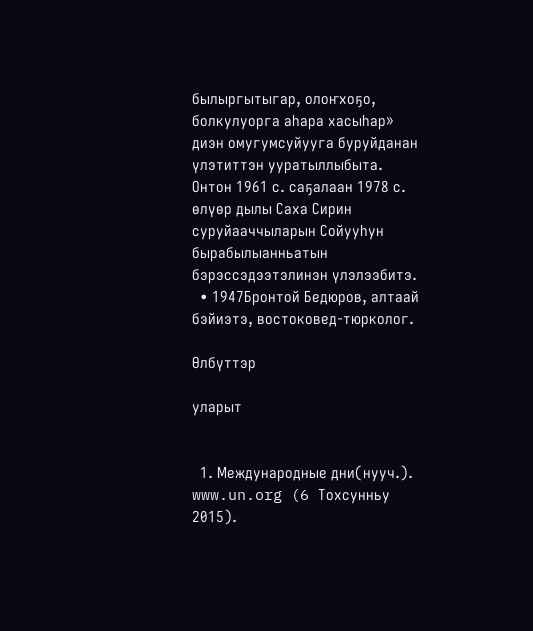былыргытыгар, олоҥхоҕо, болкулуорга аһара хасыһар» диэн омугумсуйууга буруйданан үлэтиттэн ууратыллыбыта. Онтон 1961 с. саҕалаан 1978 с. өлүөр дылы Саха Сирин суруйааччыларын Сойууһун бырабылыанньатын бэрэссэдээтэлинэн үлэлээбитэ.
  • 1947Бронтой Бедюров, алтаай бэйиэтэ, востоковед-тюрколог.

Өлбүттэр

уларыт


  1. Международные дни(нууч.). www.un.org (6 Тохсунньу 2015).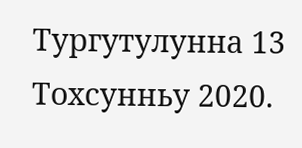Тургутулунна 13 Тохсунньу 2020.